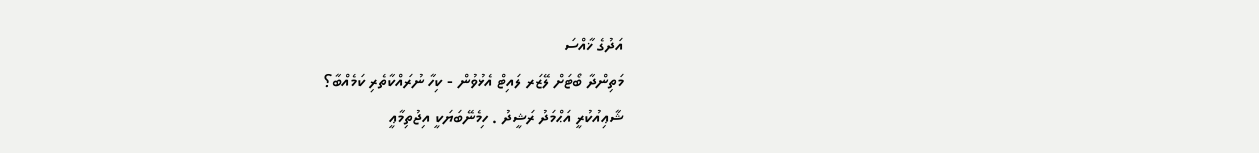އަދުގެ ޚާއްސަ
މަތިންދާ ބޯޓަށް ލޭޒަރ ލައިޓް އެޅުވުން - ކިހާ ނުރައްކާތެރި ކަމެއްބާ؟
ޝާޢިއުކުރީ އަޙްމަދު ރަޝީދު . ހިމެނޭބަޔަކީ އިޖުތިމާޢީ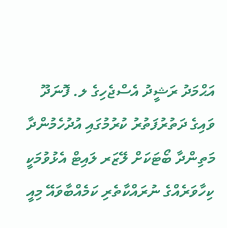އަޙްމަދު ރަޝީދު އެސްޖެހިގެ ލ. ފޮނަދޫ
ވައިގެ ދަތުރުފަތުރު ކުރުމުގައި އުދުހެމުންދާ މަތިންދާ ބޯޓަކަށް ލޭޒަރ ލައިޓް އެޅުވުމަކީ ކިހާވަރެއްގެ ނުރައްކާތެރި ކަމެއްބާވައޭ މިއީ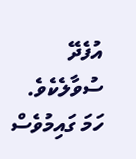އުފެދޭ ސުވާލެކެވެ. ހަމަ ގައިމުވެސް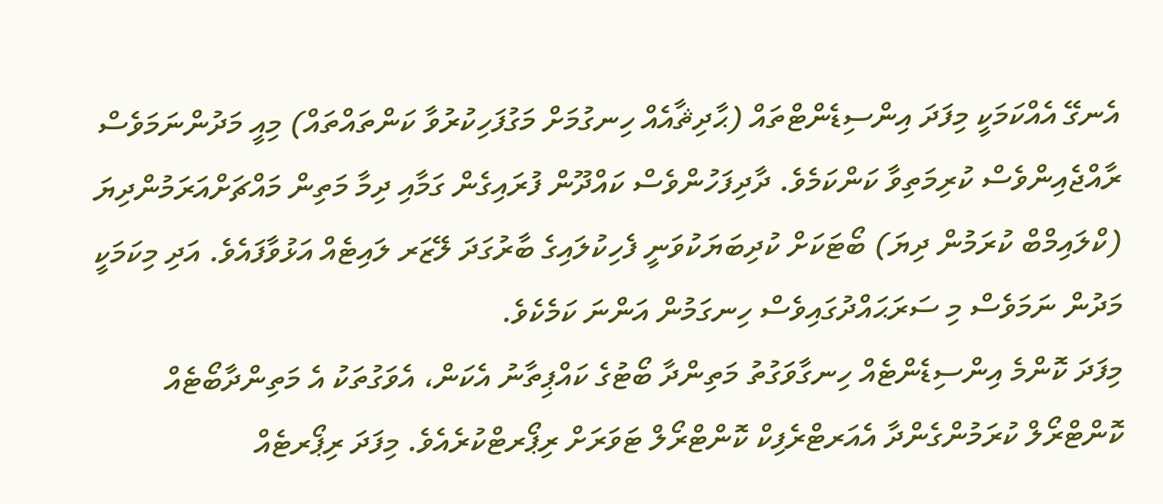އެނގޭ އެއްކަމަކީ މިފަދަ އިންސިޑެންޓްތައް (ޙާދިޘާއެއް ހިނގުމަށް މަގުފަހިކުރުވާ ކަންތައްތައް) މިއީ މަދުންނަމަވެސް ރާއްޖެއިންވެސް ކުރިމަތިވާ ކަންކަމެވެ. ދާދިފަހުންވެސް ކައްދޫން ފުރައިގެން ގަމާއި ދިމާ މަތިން މައްޗަށްއަރަމުންދިޔަ (ކްލައިމްބް ކުރަމުން ދިޔަ) ބޯޓަކަށް ކުދިބަޔަކުވަނީ ފެހިކުލައިގެ ބާރުގަދަ ލޭޒަރ ލައިޓެއް އަޅުވާފައެވެ. އަދި މިކަމަކީ މަދުން ނަމަވެސް މި ސަރަޙައްދުގައިވެސް ހިނގަމުން އަންނަ ކަމެކެވެ.
މިފަދަ ކޮންމެ އިންސިޑެންޓެއް ހިނގާވަގުތު މަތިންދާ ބޯޓުގެ ކައްޕިތާނު އެކަން، އެވަގުތަކު އެ މަތިންދާބޯޓެއް ކޮންޓްރޯލް ކުރަމުންގެންދާ އެއަރޓްރެފިކް ކޮންޓްރޯލް ޓަވަރަށް ރިޕޯރޓްކުރެއެވެ. މިފަދަ ރިޕޯރޓެއް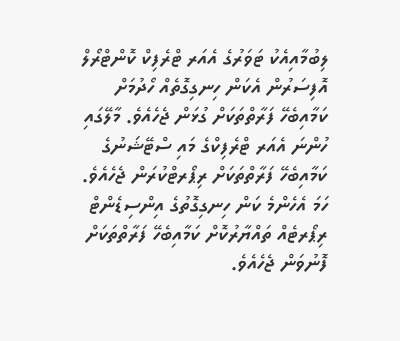ލިބުމާއިއެކު ޓަވަރުގެ އެއަރ ޓްރެފިކް ކޮންޓްރޯލް އޮފިސަރުން އެކަން ހިނގިގޮތެއް ހޯދުމަށް ކަމާއިބެހޭ ފަރާތްތަކަށް ގުޅަން ޖެހެއެވެ. މާލޭގައި ހުންނަ އެއަރ ޓްރެފިކްގެ މައި ސްޓޭޝަނުގެ ކަމާއިބެހޭ ފަރާތްތަކަށް ރިޕޯރޓްކުރަން ޖެހެއެވެ. ހަމަ އެހެންމެ ކަން ހިނގިގޮތުގެ އިންސިޑެންޓް ރިޕޯރޓެއް ތައްޔާރުކޮށް ކަމާއިބެހޭ ފަރާތްތަކަށް ފޮނުވަން ޖެހެއެވެ.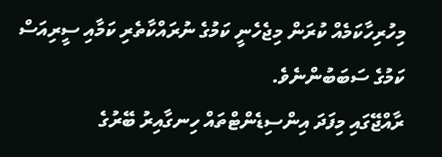މިހުރިހާކަމެއް ކުރަން މިޖެހެނީ ކަމުގެ ނުރައްކާތެރި ކަމާއި ސީރިއަސް ކަމުގެ ސަބަބުންނެވެ.
ރާއްޖޭގައި މިފަދަ އިންސިޑެންޓްތައް ހިނގާއިރު ބޭރުގެ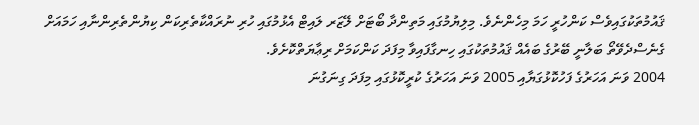ޤައުމުތަކުގައިވެސް ކަންހުރީ ހަމަ މިހެންނެވެ. މިލިޔުމުގައި މަތިންދާ ބޯޓަށް ލޭޒަރ ލައިޓް އެޅުމުގައި ހުރި ނުރައްކާތެރިކަން ކިޔުންތެރިންނާއި ހަމައަށް ގެނެސްދެވޭތޯ ބަލާނީ ބޭރުގެ ބައެއް ޤައުމުތަކުގައި ހިނގާފައިވާ މިފަދަ ކަންކަމަށް ރިޢާޔަތްކޮށެވެ.
2004 ވަނަ އަހަރުގެ ފަހުކޮޅުގަޔާއި 2005 ވަނަ އަހަރުގެ ކުރީކޮޅުގައި މިފަދަ ގިނަގުނަ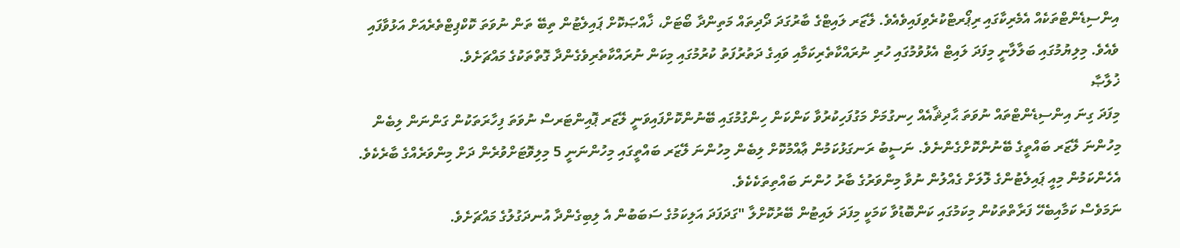އިންސިޑެންޓްތަކެއް އެމެރިކާގައި ރިޕޯރޓްކުރެވިފައިވެއެވެ. ލޭޒަރ ލައިޓްގެ ބާރުގަދަ ދޯދިތައް މަތިންދާ ބޯޓަށް، ޚާއްޞަކޮށް ޕައިލެޓުން ތިބޭ ތަން ނުވަތަ ކޮކްޕިޓްތެރެއަށް އަޅުވާފައި ވެއެވެ. މިލިޔުމުގައި ބަލާލާނީ މިފަދަ ލައިޓް އެޅުވުމުގައި ހުރި ނުރައްކާތެރިކަމާއި ވައިގެ ދަތުރުފަތު ކުރުމުގައި މިކަން ނުރައްކާތެރިވެގެންދާ ގޮތްތަކުގެ މައްޗަށެވެ.
ޚުލާޞާ
މިފަދަ ގިނަ އިންސިޑެންޓްތައް ނުވަތަ ޙާދިޘާއެއް ހިނގުމަށް މަގުފަހިކުރުވާ ކަންކަން ހިންގުމުގައި ބޭނުންކޮށްފައިވަނީ ލޭޒަރ ޕޮއިންޓަރސް ނުވަތަ ފިހާރަތަކުން ގަންނަން ލިބެން މިހުންނަ ލޭޒަރ ބައްތީގެ ބޭނުންކޮށްގެންނެވެ. ނަސީބު ރަނގަޅުކަމުން ޢާއްމުކޮށް ލިބެން މިހުންނަ ލޭޒަރ ބައްތީގައި މިހުންނަނީ 5 މިލިވޮޓަށްވުރެން ދަށް މިންވަރެއްގެ ބާރެކެވެ. އެހެންކަމުން މިއީ ޕައިލެޓުންގެ ލޮލަށް ގެއްލުން ނުވާ މިންވަރުގެ ބާރު ހުންނަ ބައްތިތަކެކެވެ.
ނަމަވެސް ކަމާއިބެހޭ ފަރާތްތަކުން މިކަމުގައި ކަންބޮޑުވާ ކަމަކީ މިފަދަ ލައިޓުން ބޭރުކޮށްލާ "ގަދަފަދަ އަލިކަމުގެ ސަބަބުން އެ ލިބިގެންދާ އުނދަގުލުގެ މައްޗަށެވެ.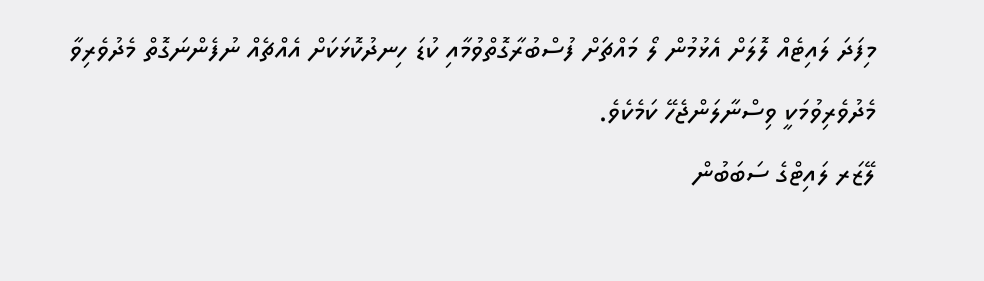މިފަދަ ލައިޓެއް ލޮލަށް އެޅުމުން ލޯ މައްޗަށް ފުސްބުރާގޮތްވުމާއި ކުޑަ ހިނދުކޮޅަކަށް އެއްޗެއް ނުފެންނަގޮތް މެދުވެރިވާ މެދުވެރިވުމަކީ ވިސްނާލަންޖެހޭ ކަމެކެވެ.
ލޭޒަރ ލައިޓްގެ ސަބަބުން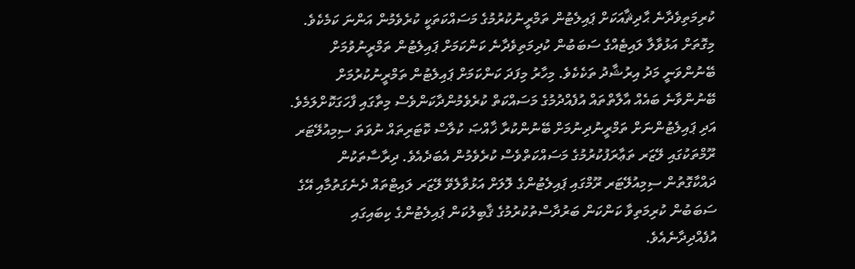ކުރިމަތިވެދާނެ ޙާދިޘާއަކަށް ޕައިލެޓުން ތަމްރީނުކުރުމުގެ މަސައްކަތަކީ ކުރެވެމުން އަންނަ ކަމެކެވެ. މިގޮތަށް އަޅުވާލާ ލައިޓެއްގެ ސަބަބުން ކުދިމަތިވެދާނެ ކަންކަމަށް ޕައިލެޓުން ތަމްރީނުވުމަށް ބޭނުންވަނީ މަދު އިރުޝާދު ތަކެކެވެ. މިހާރު މިފަދަ ކަންކަމަށް ޕައިލެޓުން ތަމްރީނުކުރުމަށް ބޭނުންވާނެ ބައެއް އާލާތްތައް އުފެއްދުމުގެ މަސައްކަތް ކުރެވެމުންދާކަންވެސް މިތާގައި ފާހަގަކޮށްލަމެވެ. އަދި ޕައިލެޓުންނަށް ތަމްރީނުދިނުމަށް ބޭނުންކުރާ ޚާއްޞަ ކުލާސް ކޮޓަރިތައް ނުވަތަ ސިމިއުލޭޓަރ ރޫމްތަކުގައި ލޭޒަރ ތަޢާރަފުކުރުމުގެ މަސައްކަތްވެސް ކުރެވެމުން އެބަދެއެވެ. ދިރާސާތަކުން ދައްކާގޮތުން ސިމިއުލޭޓަރ ރޫމްގައި ޕައިލެޓުންގެ ލޮލަށް އަޅުވާލެވޭ ލޭޒަރ ލައިޓްތައް ދެނެގަތުމާއި އޭގެ ސަބަބުން ކުރިމަތިވާ ކަންކަން ބަރުދާސްތުކުރުމުގެ ޤާބިލުކަން ޕައިލެޓުންގެ ކިބައިގައި އުފެއްދިދާނެއެވެ.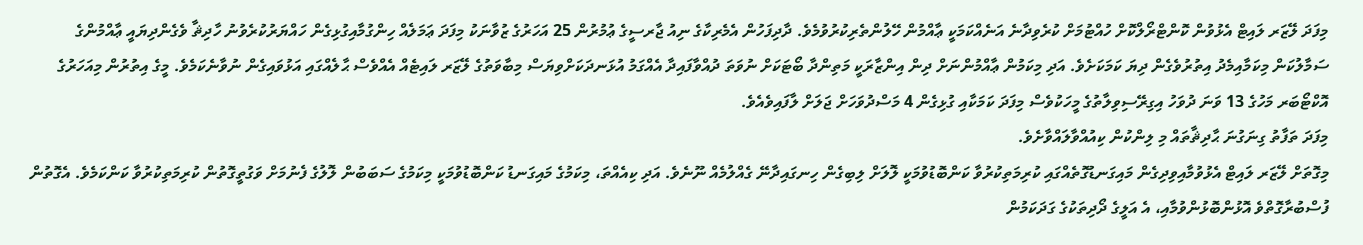މިފަދަ ލޭޒަރ ލައިޓް އެޅުވުން ކޮންޓްރޯލްކޮށް ހުއްޓުމަށް ކުރެވިދާނެ އަނެއްކަމަކީ ޢާއްމުން ހޭލުންތެރިކުރުވުމެވެ. ދާދިފަހުން އެމެރިކާގެ ނިއު ޖާރސީގެ ޢުމުރުން 25 އަހަރުގެ ޒުވާނަކު މިފަދަ ޢަމަލެއް ހިންގުމާއިގުޅިގެން ހައްޔަރުކުރެވުނު ހާދިޘާ ވެގެންދިޔައީ ޢާއްމުންގެ ސަމާލުކަން މިކަމާއިމެދު އިތުރުވެގެން ދިޔަ ކަމަކަށެވެ. އަދި މިކަމުން ޢާއްމުންނަށް ދިން އިންޒާރަކީ މަތިންދާ ބޯޓަކަށް ނުވަތަ ދުއްވާފައިދާ އެއްގަމު އުޅަނދަކަށްވިޔަސް މިބާވަތުގެ ލޭޒަރ ލައިޓެއް އެއްވެސް ޙާލެއްގައި އަޅުވައިގެން ނުވާނެކަމެވެ. މީގެ އިތުރުން މިއަހަރުގެ އޮކްޓޯބަރ މަހުގެ 13 ވަނަ ދުވަހު އިގިރޭސިވިލާތުގެ މީހަކުވެސް މިފަދަ ކަމަކާއި ގުޅިގެން 4 މަސްދުވަހަށް ޖަލަށް ލާފައިވެއެވެ.
މިފަދަ ތަފާތު ގިނަގުނަ ޙާދިޘާތައް މި ލިންކުން ކިއުއްވާލައްވާށެވެ.
މިގޮތަށް ލޭޒަރ ލައިޓް އެޅުވުމާއިވިދިގެން މައިގަނޑުގޮތެއްގައި ކުރިމަތިކުރުވާ ކަންބޮޑުވުމަކީ ލޮލަށް ލިބިގެން ހިނގައިދާނޭ ގެއްލުމެއް ނޫނެވެ. އަދި ކިއެއްތަ، މިކަމުގެ މައިގަނޑު ކަންބޮޑުވުމަކީ މިކަމުގެ ސަބަބުން ލޮލުގެ ފެނުމަށް ވަގުތީގޮތުން ކުރިމަތިކުރުވާ ކަންކަމެވެ. އެގޮތުން ފުސްބުރާގޮތްވެ އޮޅުންބޮޅުންވުމާއި، އެ އަލީގެ ދޯދިތަކުގެ ގަދަކަމުން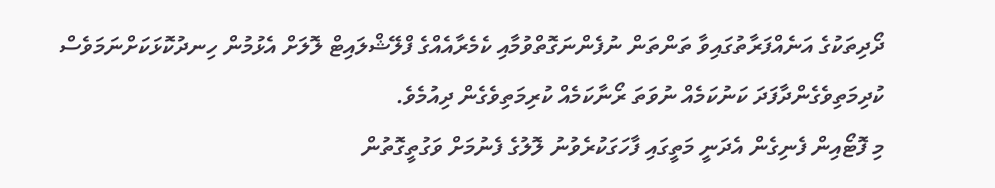ދޯދިތަކުގެ އަނެއްފަރާތުގައިވާ ތަންތަން ނުފެންނަގޮތްވުމާއި ކެމެރާއެއްގެ ފްލޭޝްލައިޓް ލޮލަށް އެޅުމުން ހިނދުކޮޅަކަށްނަމަވެސް ކުދިމަތިވެގެންދާފަދަ ކަނުކަމެއް ނުވަތަ ރޯނާކަމެއް ކުރިމަތިވެގެން ދިއުމެވެ.
މި ފޮޓޯއިން ފެނިގެން އެދަނީ މަތީގައި ފާހަގަކުރެވުނު ލޮލުގެ ފެނުމަށް ވަގުތީގޮތުން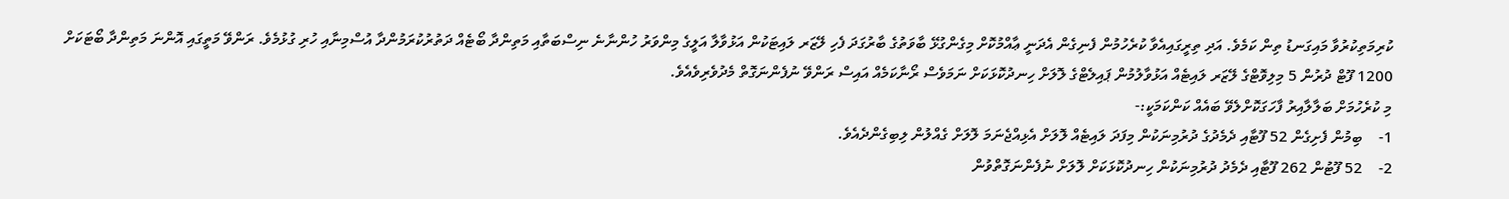ކުރިމަތިކުރުވާ މައިގަނޑު ތިން ކަމެވެ. އަދި ތިރީގައިއެވާ ކުރެހުމުން ފެނިގެން އެދަނީ ޢާއްމުކޮށް މިގެންގުޅޭ ބާވަތުގެ ބާރުގަދަ ފެހި ލޭޒަރ ލައިޓަކުން އަޅުވާލާ އަލީގެ މިންވަރު ހުންނާނެ ނިސްބަތާއި މަތިންދާ ބޯޓެއް ދަތުރުކުރަމުންދާ އުސްމިނާއި ހުރި ގުޅުމެވެ. ރަންވޭ މަތީގައި އޮންނަ މަތިންދާ ބޯޓަކަށް 1200 ފޫޓް ދުރުން 5 މިލިވޮޓްގެ ލޭޒަރ ލައިޓެއް އަޅުވާލުމުން ޕައިލެޓްގެ ލޮލަށް ހިނދުކޮޅަކަށް ނަމަވެސް ރޯނާކަމެއް އައިސް ރަންވޭ ނުފެންނަގޮތް މެދުވެރިވެއެވެ.
މި ކުރެހުމަށް ބަލާލާއިރު ފާހަގަކޮށްލެވޭ ބައެއް ކަންކަމަކީ:-
1-    ބިމުން ފެށިގެން 52 ފޫޓާއި ދެމެދުގެ ދުރުމިނަކުން މިފަދަ ލައިޓެއް ލޮލަށް އެޅިއްޖެނަމަ ލޮލަށް ގެއްލުން ލިބިގެންދެއެވެ.
2-    52 ފޫޓުން 262 ފޫޓާއި ދެމެދު ދުރުމިނަކުން ހިނދުކޮޅަކަށް ލޮލަށް ނުފެންނަގޮތްވުން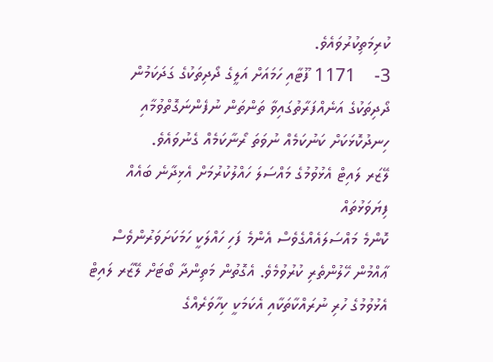ކުރިމަތިކުރުވައެވެ.
3-    1171 ފޫޓާއި ހަމައަށް އަލީގެ ދޯދިތަކުގެ ގަދަކަމުން ދޯދިތަކުގެ އަނެއްފަރާތުގައިވާ ތަންތަން ނުފެންނަގޮތްވުމާއި ހިނދުކޮޅަކަށް ކަނުކަމެއް ނުވަތަ ރޯނާކަމެއް ގެނުވައެވެ.
ލޭޒަރ ލައިޓް އެޅުވުމުގެ މައްސަލަ ހައްލުކުރުމަށް އެޅިދާނެ ބައެއް ފިޔަވަޅުތައް
ކޮންމެ މައްސަލައެއްގެވެސް އެންމެ ފަހި ހައްލަކީ ހަމަކަށަވަރުންވެސް ޢާއްމުން ހޭލުންތެރި ކުރުވުމެވެ. އެގޮތުން މަތިންދާ ބޯޓަށް ލޭޒާރ ލައިޓް އެޅުވުމުގެ ހުރި ނުރައްކާތަކާއި އެކަމަކީ ކިހާވަރެއްގެ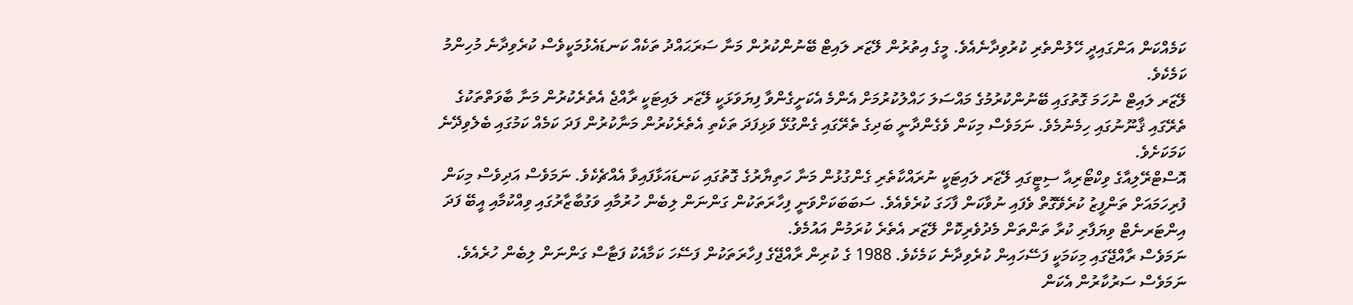ކަމެއްކަން އަންގައިދީ ހޭލުންތެރި ކުރުވިދާނެއެވެ. މީގެ އިތުރުން ލޭޒަރ ލައިޓް ބޭނުންކުރުން މަނާ ސަރަޙައްދު ތަކެއް ކަނޑައެޅުމަކީވެސް ކުރެވިދާނެ މުހިންމު ކަމެކެވެ.
ލޭޒަރ ލައިޓް ނުހަމަ ގޮތުގައި ބޭނުންކުރުމުގެ މައްސަލަ ހައްލުކުރުމަށް އެންމެ އެކަށީގެންވާ ފިޔަވަޅަކީ ލޭޒަރ ލައިޓަކީ ރާއްޖެ އެތެރެކުރުން މަނާ ބާވަތްތަކުގެ ތެރޭގައި ޤާނޫނުގައި ހިމެނުމެވެ. ނަމަވެސް މިކަން ވެގެންދާނީ ބަދިގެ ތެރޭގައި ގެންގުޅޭ ވަޅިފަދަ ތަކެތި އެތެރެކުރުން މަނާކުރުން ފަދަ ކަމެއް ކަމުގައި ބެލެވިދޭނެ ކަމަކަށެވެ.
އޮސްޓްރޭލިއާގެ ވިކްޓޯރިއާ ސިޓީގައި ލޭޒަރ ލައިޓަކީ ނުރައްކާތެރި ގެންގުޅުން މަނާ ހަތިޔާރުގެ ގޮތުގައި ކަނޑައަޅާފައިވާ އެއްޗެކެވެ. ނަމަވެސް އަދިވެސް މިކަން ފުރިހަމައަށް ތަންފީޒު ކުރެވޭގޮތް ވެފައި ނުވާކަން ފާހަގަ ކުރެވެއެވެ. ސަބަބަކަށްވަނީ ފިހާރަތަކުން ގަންނަން ލިބެން ހުރުމާއި ވަގުބާޒާރުގައި ވިއްކުމާއި އީބޭ ފަދަ އިންޓަރނެޓް ވިޔަފާރި ކުރާ ތަންތަން މެދުވެރިކޮށް ލޭޒަރ އެތެރެ ކުރަމުން އައުމެވެ.
ނަމަވެސް ރާއްޖޭގައި މިކަމަކީ ފަސޭހައިން ކުރެވިދާނެ ކަމެކެވެ. 1988 ގެ ކުރިން ރާއްޖޭގެ ފިހާރަތަކުން ފަސޭހަ ކަމާއެކު ފަޓާސް ގަންނަން ލިބެން ހުރެއެވެ. ނަމަވެސް ސަރުކާރުން އެކަން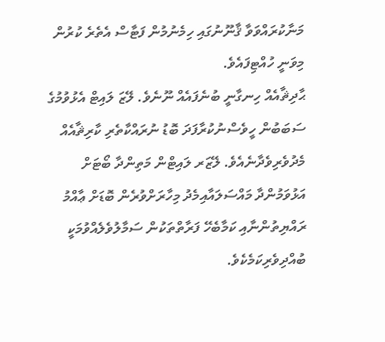މަނާކުރައްވަވާ ޤާނޫނުގައި ހިމެނުމުން ފަޓާސް އެތެރެ ކުރުން މިވަނީ ހުއްޓިފައެވެ.
ޙާދިޘާއެއް ހިނގާނީ ބުނެފައެއް ނޫނެވެ. ލޭޒަ ލައިޓް އެޅުވުމުގެ ސަބަބުން ހީވެސްނުކުރާފަދަ ބޮޑު ނުރައްކާތެރި ކާރިޘާއެއް މެދުވެރިވެދާނެއެވެ. ލޭޒަރ ލައިޓްން މަތިންދާ ބޯޓަށް އަޅުވަމުންދާ މައްސަލައާއިމެދު މިހާރަށްވުރެން ބޮޑަށް ޢާއްމު ރައްޔިތުންނާއި ކަމާބެހޭ ފަރާތްތަކުން ސަމާލުވެލެއްވުމަކީ ބުއްދިވެރިކަމެކެވެ.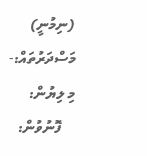(ނިމުނީ)
މަސްދަރުތައް:-
މި ލިޔުން:
    ފޮނުވުން: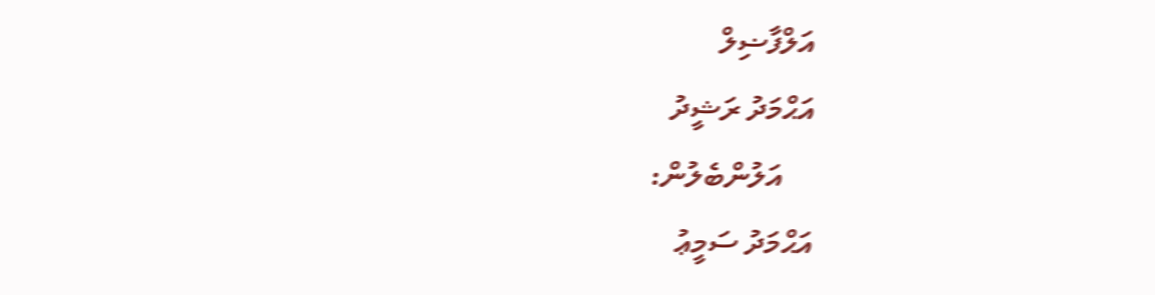އަލްފާޟިލް
އަޙްމަދު ރަޝީދު
    އަލުންބެލުން:
އަޙްމަދު ސަމީޢު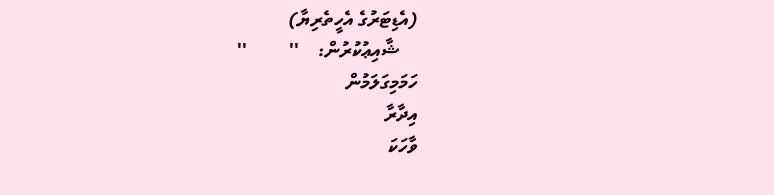(އެޑިޓަރުގެ އެހީތެރިޔާ)
    ޝާއިޢުކުރުން:    ''         ''
ހަމަމިގަލަމުން
އިދާރާ
ވާހަކަ